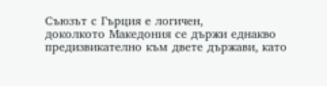Съюзът с Гърция е логичен,
доколкото Македония се държи еднакво предизвикателно към двете държави, като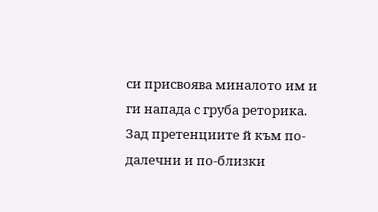си присвоява миналото им и ги напада с груба реторика. Зад претенциите й към по-далечни и по-близки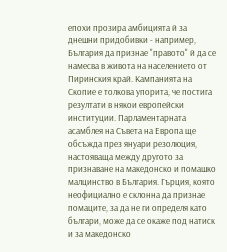епохи прозира амбицията й за днешни придобивки - например, България да признае "правото" й да се намесва в живота на населението от Пиринския край. Кампанията на Скопие е толкова упорита, че постига резултати в някои европейски институции. Парламентарната асамблея на Съвета на Европа ще обсъжда през януари резолюция, настояваща между другото за признаване на македонско и помашко малцинство в България. Гърция, която неофициално е склонна да признае помаците, за да не ги определя като българи, може да се окаже под натиск и за македонско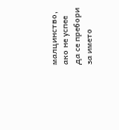малцинство, ако не успее да се пребори за името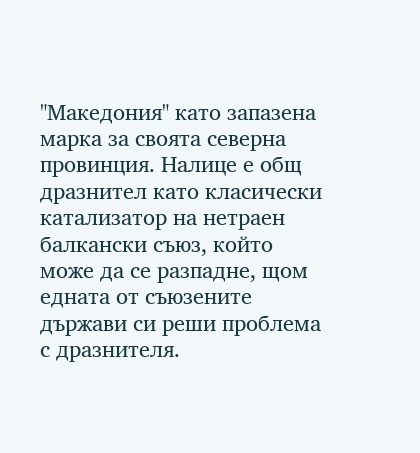"Македония" като запазена марка за своята северна провинция. Налице е общ дразнител като класически катализатор на нетраен балкански съюз, който може да се разпадне, щом едната от съюзените държави си реши проблема с дразнителя.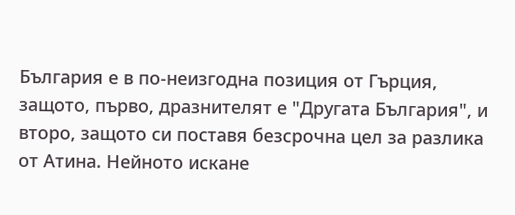България е в по-неизгодна позиция от Гърция, защото, първо, дразнителят е "Другата България", и второ, защото си поставя безсрочна цел за разлика от Атина. Нейното искане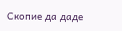Скопие да даде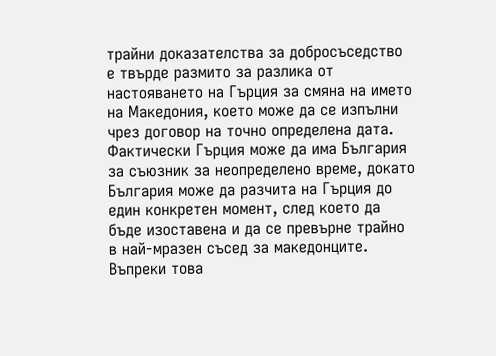трайни доказателства за добросъседство е твърде размито за разлика от настояването на Гърция за смяна на името на Македония, което може да се изпълни чрез договор на точно определена дата. Фактически Гърция може да има България за съюзник за неопределено време, докато България може да разчита на Гърция до един конкретен момент, след което да бъде изоставена и да се превърне трайно в най-мразен съсед за македонците. Въпреки това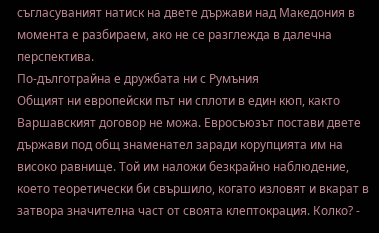съгласуваният натиск на двете държави над Македония в момента е разбираем, ако не се разглежда в далечна перспектива.
По-дълготрайна е дружбата ни с Румъния
Общият ни европейски път ни сплоти в един кюп, както Варшавският договор не можа. Евросъюзът постави двете държави под общ знаменател заради корупцията им на високо равнище. Той им наложи безкрайно наблюдение, което теоретически би свършило, когато изловят и вкарат в затвора значителна част от своята клептокрация. Колко? -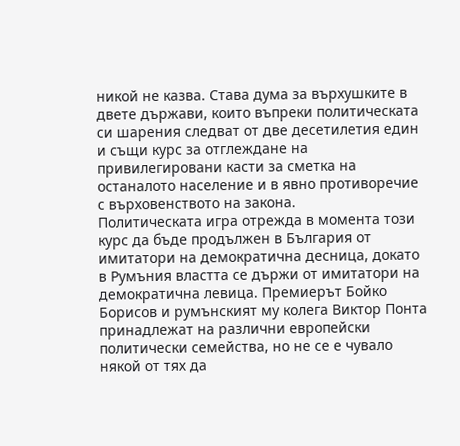никой не казва. Става дума за върхушките в двете държави, които въпреки политическата си шарения следват от две десетилетия един и същи курс за отглеждане на привилегировани касти за сметка на останалото население и в явно противоречие с върховенството на закона.
Политическата игра отрежда в момента този курс да бъде продължен в България от имитатори на демократична десница, докато в Румъния властта се държи от имитатори на демократична левица. Премиерът Бойко Борисов и румънският му колега Виктор Понта принадлежат на различни европейски политически семейства, но не се е чувало някой от тях да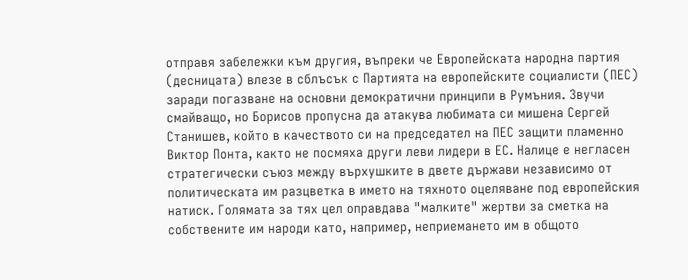отправя забележки към другия, въпреки че Европейската народна партия (десницата) влезе в сблъсък с Партията на европейските социалисти (ПЕС) заради погазване на основни демократични принципи в Румъния. Звучи смайващо, но Борисов пропусна да атакува любимата си мишена Сергей Станишев, който в качеството си на председател на ПЕС защити пламенно Виктор Понта, както не посмяха други леви лидери в ЕС. Налице е негласен стратегически съюз между върхушките в двете държави независимо от политическата им разцветка в името на тяхното оцеляване под европейския натиск. Голямата за тях цел оправдава "малките" жертви за сметка на собствените им народи като, например, неприемането им в общото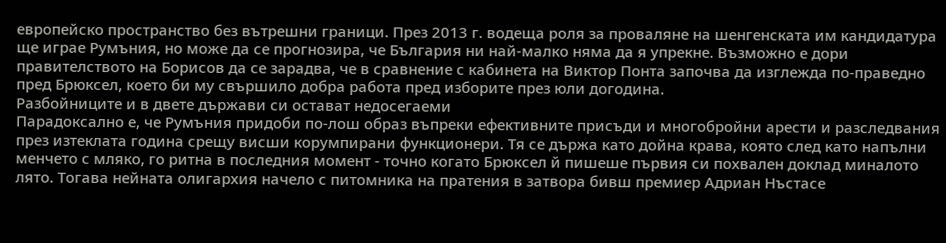европейско пространство без вътрешни граници. През 2013 г. водеща роля за проваляне на шенгенската им кандидатура ще играе Румъния, но може да се прогнозира, че България ни най-малко няма да я упрекне. Възможно е дори правителството на Борисов да се зарадва, че в сравнение с кабинета на Виктор Понта започва да изглежда по-праведно пред Брюксел, което би му свършило добра работа пред изборите през юли догодина.
Разбойниците и в двете държави си остават недосегаеми
Парадоксално е, че Румъния придоби по-лош образ въпреки ефективните присъди и многобройни арести и разследвания през изтеклата година срещу висши корумпирани функционери. Тя се държа като дойна крава, която след като напълни менчето с мляко, го ритна в последния момент - точно когато Брюксел й пишеше първия си похвален доклад миналото лято. Тогава нейната олигархия начело с питомника на пратения в затвора бивш премиер Адриан Нъстасе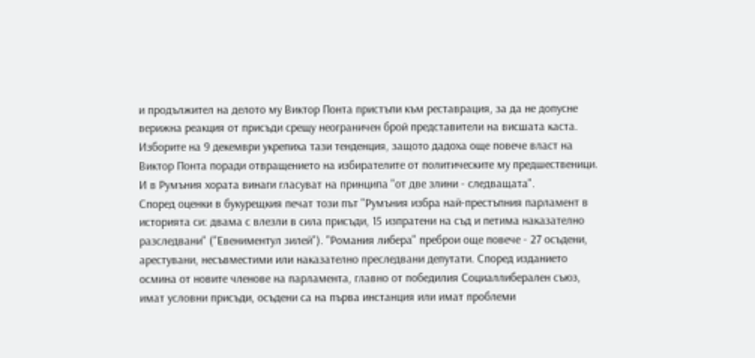и продължител на делото му Виктор Понта пристъпи към реставрация, за да не допусне верижна реакция от присъди срещу неограничен брой представители на висшата каста. Изборите на 9 декември укрепиха тази тенденция, защото дадоха още повече власт на Виктор Понта поради отвращението на избирателите от политическите му предшественици. И в Румъния хората винаги гласуват на принципа "от две злини - следващата".
Според оценки в букурещкия печат този път "Румъния избра най-престъпния парламент в историята си: двама с влезли в сила присъди, 15 изпратени на съд и петима наказателно разследвани" ("Евениментул зилей"). "Романия либера" преброи още повече - 27 осъдени, арестувани, несъвместими или наказателно преследвани депутати. Според изданието осмина от новите членове на парламента, главно от победилия Социаллиберален съюз, имат условни присъди, осъдени са на първа инстанция или имат проблеми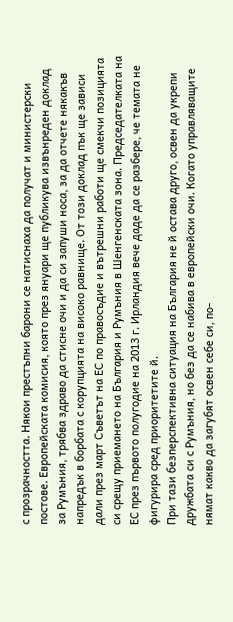с прозрачността. Някои престъпни барони се натиснаха да получат и министерски постове. Европейската комисия, която през януари ще публикува извънреден доклад за Румъния, трябва здраво да стисне очи и да си запуши носа, за да отчете някакъв напредък в борбата с корупцията на високо равнище. От този доклад пък ще зависи дали през март Съветът на ЕС по правосъдие и вътрешни работи ще смекчи позицията си срещу приемането на България и Румъния в Шенгенската зона. Председателката на ЕС през първото полугодие на 2013 г. Ирландия вече даде да се разбере, че темата не фигурира сред приоритетите й.
При тази безперспективна ситуация на България не й остава друго, освен да укрепи дружбата си с Румъния, но без да се набива в европейски очи. Когато управляващите нямат какво да загубят освен себе си, по-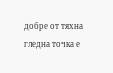добре от тяхна гледна точка е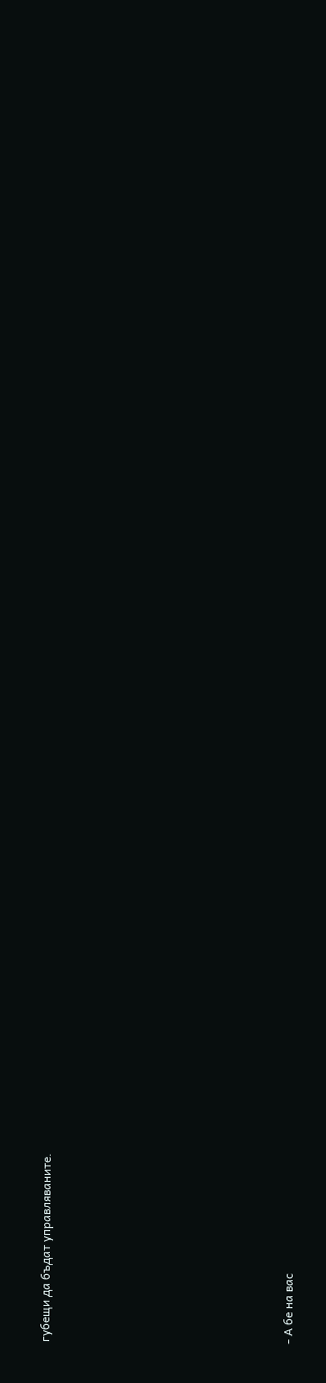губещи да бъдат управляваните.













- А бе на вас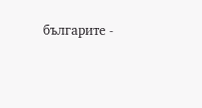българите -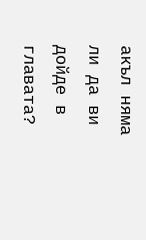акъл няма ли да ви дойде в главата?